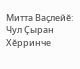Митта Ваçлейĕ: Чул Çыран Хĕрринче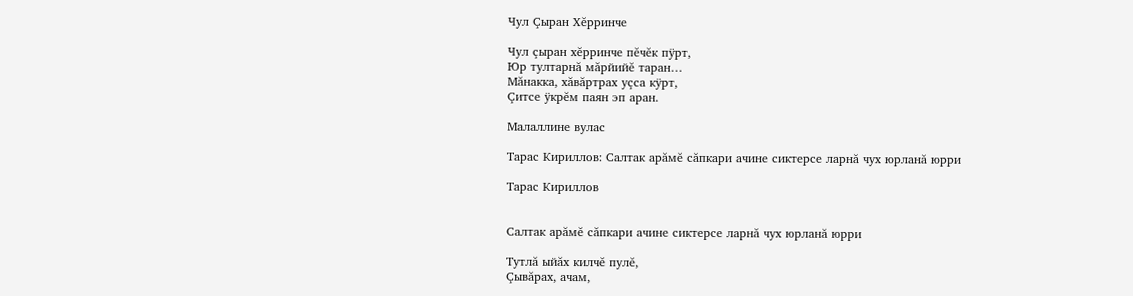Чул Çыран Хĕрринче

Чул çыран хĕрринче пĕчĕк пÿрт,
Юр тултарнă мăрйийĕ таран…
Мăнакка, хăвăртрах уçса кÿрт,
Çитсе ÿкрĕм паян эп аран.

Малаллине вулас

Тарас Кириллов: Салтак арăмĕ сăпкари ачине сиктерсе ларнă чух юрланă юрри

Тарас Кириллов


Салтак арăмĕ сăпкари ачине сиктерсе ларнă чух юрланă юрри

Тутлă ыйăх килчĕ пулĕ,
Çывăрах, ачам,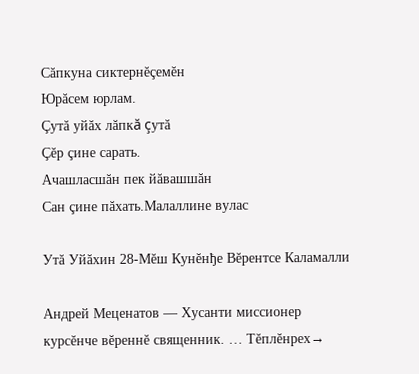Сăпкуна сиктернĕçемĕн
Юрăсем юрлам.
Çутă уйăх лăпкă çутă
Çĕр çине сарать.
Ачашласшăн пек йăвашшăн
Сан çине пăхать.Малаллине вулас

Утă Уйăхин 28-Мĕш Кунĕнђе Вĕрентсе Каламалли

Андрей Меценатов — Хусанти миссионер курсĕнче вĕреннĕ священник. … Тĕплĕнрех→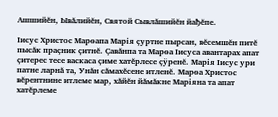Ашшийĕн, Ывăлийĕн, Святой Сывлăшийĕн йађĕпе.

Іисус Христос Марѳапа Марія çуртне пырсан, вĕсемшĕн питĕ пысăк праçник çитнĕ. Çавăнпа та Марѳа Іисуса авантарах апат çитерес тесе васкаса çиме хатĕрлесе çÿренĕ. Марія Іисус ури патне ларнă та, Унăн сăмахĕсене итленĕ. Марѳа Христос вĕрентнине итлеме мар, хăйĕн йăмăкне Маріяна та апат хатĕрлеме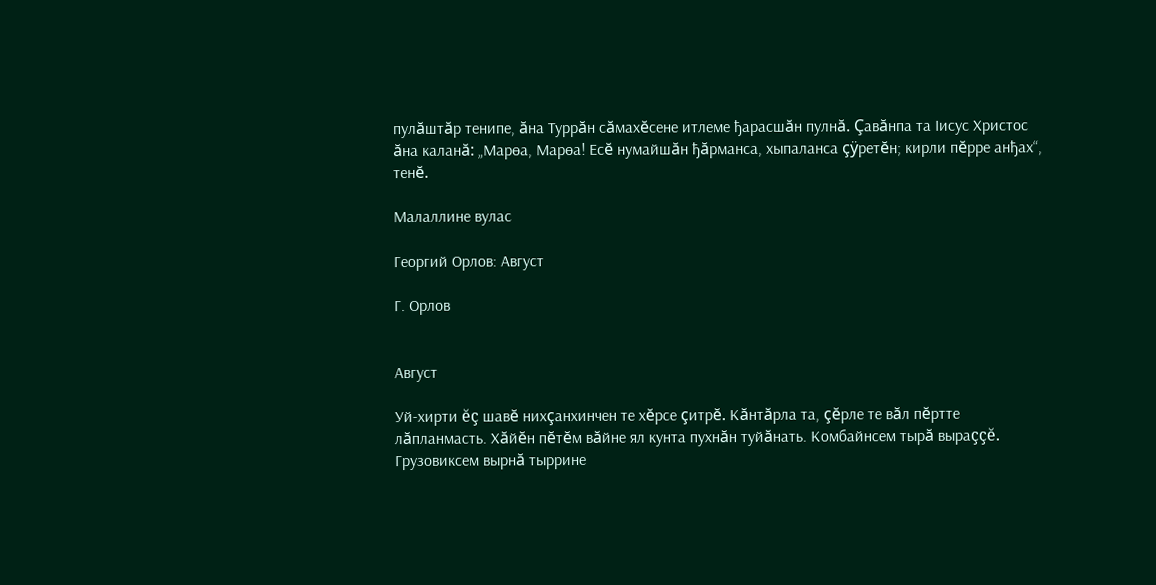пулăштăр тенипе, ăна Туррăн сăмахĕсене итлеме ђарасшăн пулнă. Çавăнпа та Іисус Христос ăна каланă: „Марѳа, Марѳа! Есĕ нумайшăн ђăрманса, хыпаланса çÿретĕн; кирли пĕрре анђах“, тенĕ.

Малаллине вулас

Георгий Орлов: Август

Г. Орлов


Август

Уй-хирти ĕç шавĕ нихçанхинчен те хĕрсе çитрĕ. Кăнтăрла та, çĕрле те вăл пĕртте лăпланмасть. Хăйĕн пĕтĕм вăйне ял кунта пухнăн туйăнать. Комбайнсем тырă выраççĕ. Грузовиксем вырнă тыррине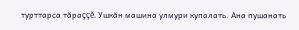турттарса тăраççĕ. Ушкăн машина улмури купалать. Ана пушанать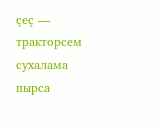çеç — тракторсем сухалама пырса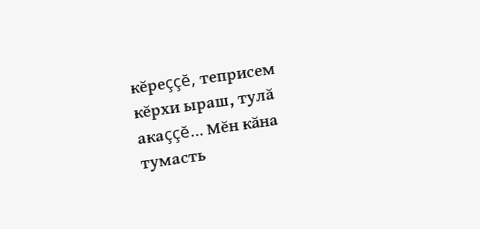кĕреççĕ, теприсем кĕрхи ыраш, тулă акаççĕ… Мĕн кăна тумасть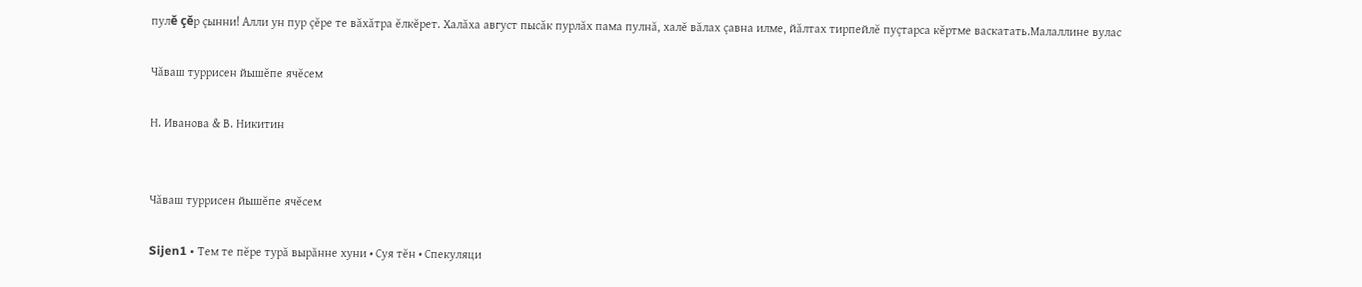пулĕ çĕр çынни! Алли ун пур çĕре те вăхăтра ĕлкĕрет. Халăха август пысăк пурлăх пама пулнă, халĕ вăлах çавна илме, йăлтах тирпейлĕ пуçтарса кĕртме васкатать.Малаллине вулас

Чăваш туррисен йышĕпе ячĕсем

Н. Иванова & В. Никитин


Чăваш туррисен йышĕпе ячĕсем

Sijen1 • Тем те пĕре турă вырăнне хуни • Суя тĕн • Спекуляци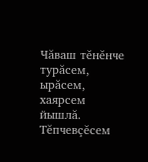Чăваш тĕнĕнче турăсем, ырăсем, хаярсем йышлă. Тĕпчевçĕсем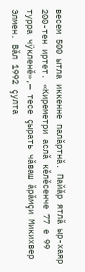весем 500 ытла иккенне палăртнă. Пайăр ятлă ыр-хаяр 200-тен иртет. «Киреметри аслă кĕлĕсенче 77 е 99 турра чÿкленĕ»,— тесе çырать чăваш ăрăмçи Микихвер Элмен. Вăл 1992 çулта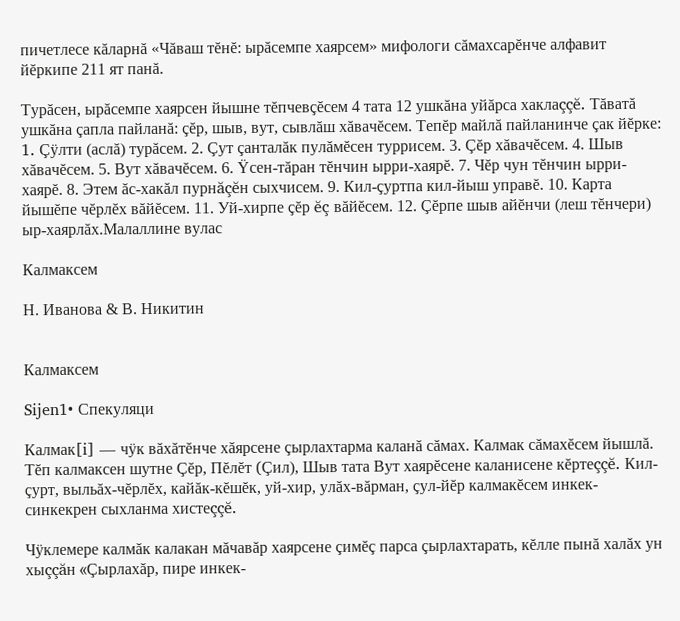пичетлесе кăларнă «Чăваш тĕнĕ: ырăсемпе хаярсем» мифологи сăмахсарĕнче алфавит йĕркипе 211 ят панă.

Турăсен, ырăсемпе хаярсен йышне тĕпчевçĕсем 4 тата 12 ушкăна уйăрса хаклаççĕ. Тăватă ушкăна çапла пайланă: çĕр, шыв, вут, сывлăш хăвачĕсем. Тепĕр майлă пайланинче çак йĕрке: 1. Çÿлти (аслă) турăсем. 2. Çут çанталăк пулăмĕсен туррисем. 3. Çĕр хăвачĕсем. 4. Шыв хăвачĕсем. 5. Вут хăвачĕсем. 6. Ÿсен-тăран тĕнчин ырри-хаярĕ. 7. Чĕр чун тĕнчин ырри-хаярĕ. 8. Этем ăс-хакăл пурнăçĕн сыхчисем. 9. Кил-çуртпа кил-йыш управĕ. 10. Карта йышĕпе чĕрлĕх вăйĕсем. 11. Уй-хирпе çĕр ĕç вăйĕсем. 12. Çĕрпе шыв айĕнчи (леш тĕнчери) ыр-хаярлăх.Малаллине вулас

Калмаксем

Н. Иванова & В. Никитин


Калмаксем

Sijen1• Спекуляци

Калмак[i] — чÿк вăхăтĕнче хăярсене çырлахтарма каланă сăмах. Калмак сăмахĕсем йышлă. Тĕп калмаксен шутне Çĕр, Пĕлĕт (Çил), Шыв тата Вут хаярĕсене каланисене кĕртеççĕ. Кил-çурт, выльăх-чĕрлĕх, кайăк-кĕшĕк, уй-хир, улăх-вăрман, çул-йĕр калмакĕсем инкек-синкекрен сыхланма хистеççĕ.

Чÿклемере калмăк калакан мăчавăр хаярсене çимĕç парса çырлахтарать, кĕлле пынă халăх ун хыççăн «Çырлахăр, пире инкек-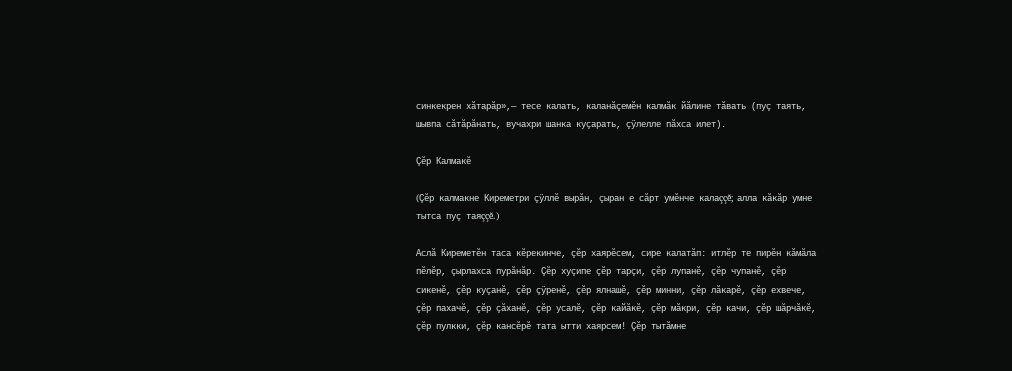синкекрен хăтарăр»,— тесе калать, каланăçемĕн калмăк йăлине тăвать (пуç таять, шывпа сăтăрăнать, вучахри шанка куçарать, çÿлелле пăхса илет).

Çĕр Калмакĕ

(Çĕр калмакне Киреметри çÿллĕ вырăн, çыран е сăрт умĕнче калаççĕ; алла кăкăр умне тытса пуç таяççĕ.)

Аслă Киреметĕн таса кĕрекинче, çĕр хаярĕсем, сире калатăп: итлĕр те пирĕн кăмăла пĕлĕр, çырлахса пурăнăр. Çĕр хуçипе çĕр тарçи, çĕр лупанĕ, çĕр чупанĕ, çĕр сикенĕ, çĕр куçанĕ, çĕр çÿренĕ, çĕр ялнашĕ, çĕр минни, çĕр лăкарĕ, çĕр ехвече, çĕр пахачĕ, çĕр çăханĕ, çĕр усалĕ, çĕр кайăкĕ, çĕр мăкри, çĕр качи, çĕр шăрчăкĕ, çĕр пулкки, çĕр кансĕрĕ тата ытти хаярсем! Çĕр тытăмне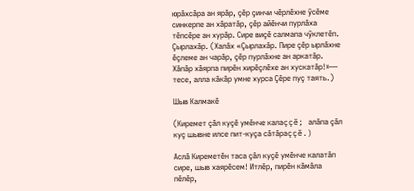юрăхсăра ан ярăр, çĕр çинчи чĕрлĕхне ÿсĕме синкерпе ан хăратăр, çĕр айĕнчи пурлăха тĕпсĕре ан хурăр. Сире виçĕ салмапа чÿклетĕп. Çырлахăр. (Халăх «Çырлахăр. Пире çĕр ырлăхне ĕçлеме ан чарăр, çĕр пурлăхне ан аркатăр. Хăпăр хăярпа пирĕн хирĕçлĕхе ан хускатăр!»— тесе, алла кăкăр умне хурса Çĕре пуç таять.)

Шыв Калмакĕ

(Киремет çăл куçĕ умĕнче калаççĕ; алăпа çăл куç шывне илсе пит-куçа сăтăраççĕ.)

Аслă Киреметĕн таса çăл куçĕ умĕнче калатăп сире, шыв хаярĕсем! Итлĕр, пирĕн кăмăла пĕлĕр,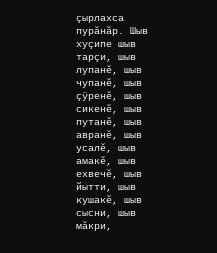çырлахса пурăнăр. Шыв хуçипе шыв тарçи, шыв лупанĕ, шыв чупанĕ, шыв çÿренĕ, шыв сикенĕ, шыв путанĕ, шыв авранĕ, шыв усалĕ, шыв амакĕ, шыв ехвечĕ, шыв йытти, шыв кушакĕ, шыв сысни, шыв мăкри,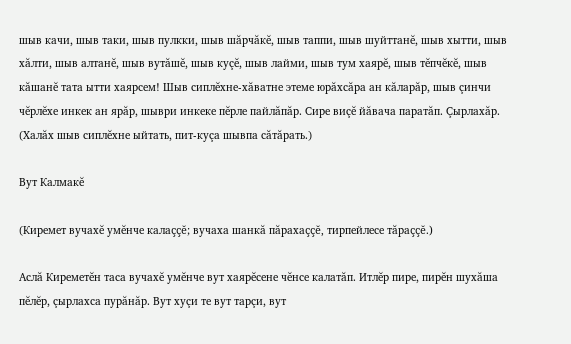шыв качи, шыв таки, шыв пулкки, шыв шăрчăкĕ, шыв таппи, шыв шуйттанĕ, шыв хытти, шыв хăлти, шыв алтанĕ, шыв вутăшĕ, шыв куçĕ, шыв лайми, шыв тум хаярĕ, шыв тĕпчĕкĕ, шыв кăшанĕ тата ытти хаярсем! Шыв сиплĕхне-хăватне этеме юрăхсăра ан кăларăр, шыв çинчи чĕрлĕхе инкек ан ярăр, шыври инкеке пĕрле пайлăпăр. Сире виçĕ йăвача паратăп. Çырлахăр. (Халăх шыв сиплĕхне ыйтать, пит-куçа шывпа сăтăрать.)

Вут Калмакĕ

(Киремет вучахĕ умĕнче калаççĕ; вучаха шанкă пăрахаççĕ, тирпейлесе тăраççĕ.)

Аслă Киреметĕн таса вучахĕ умĕнче вут хаярĕсене чĕнсе калатăп. Итлĕр пире, пирĕн шухăша пĕлĕр, çырлахса пурăнăр. Вут хуçи те вут тарçи, вут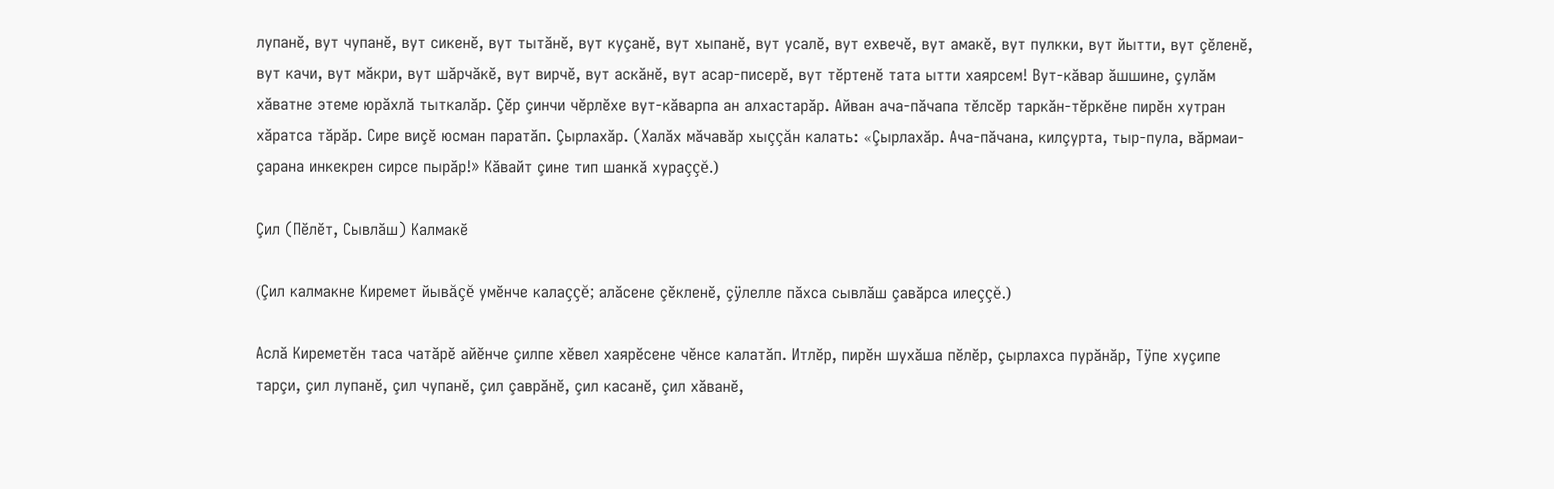лупанĕ, вут чупанĕ, вут сикенĕ, вут тытăнĕ, вут куçанĕ, вут хыпанĕ, вут усалĕ, вут ехвечĕ, вут амакĕ, вут пулкки, вут йытти, вут çĕленĕ, вут качи, вут мăкри, вут шăрчăкĕ, вут вирчĕ, вут аскăнĕ, вут асар-писерĕ, вут тĕртенĕ тата ытти хаярсем! Вут-кăвар ăшшине, çулăм хăватне этеме юрăхлă тыткалăр. Çĕр çинчи чĕрлĕхе вут-кăварпа ан алхастарăр. Айван ача-пăчапа тĕлсĕр таркăн-тĕркĕне пирĕн хутран хăратса тăрăр. Сире виçĕ юсман паратăп. Çырлахăр. (Халăх мăчавăр хыççăн калать: «Çырлахăр. Ача-пăчана, килçурта, тыр-пула, вăрмаи-çарана инкекрен сирсе пырăр!» Кăвайт çине тип шанкă хураççĕ.)

Çил (Пĕлĕт, Сывлăш) Калмакĕ

(Çил калмакне Киремет йывăçĕ умĕнче калаççĕ; алăсене çĕкленĕ, çÿлелле пăхса сывлăш çавăрса илеççĕ.)

Аслă Киреметĕн таса чатăрĕ айĕнче çилпе хĕвел хаярĕсене чĕнсе калатăп. Итлĕр, пирĕн шухăша пĕлĕр, çырлахса пурăнăр, Тÿпе хуçипе тарçи, çил лупанĕ, çил чупанĕ, çил çаврăнĕ, çил касанĕ, çил хăванĕ,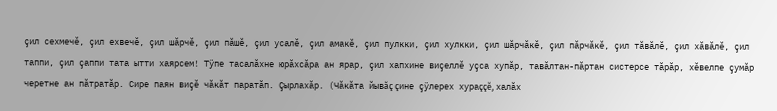çил сехмечĕ, çил ехвечĕ, çил шăрчĕ, çил пăшĕ, çил усалĕ, çил амакĕ, çил пулкки, çил хулкки, çил шăрчăкĕ, çил пăрчăкĕ, çил тăвăлĕ, çил хăвăлĕ, çил таппи, çил çаппи тата ытти хаярсем! Тÿпе тасалăхне юрăхсăра ан ярар, çил хапхине виçеллĕ уçса хупăр, тавăлтан-пăртан систерсе тăрăр, хĕвелпе çумăр черетне ан пăтратăр. Сире паян виçĕ чăкăт паратăп. Çырлахăр. (Чăкăта йывăç çине çÿлерех хураççĕ, халăх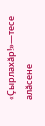«Çырлахăр!»—тесе алăсене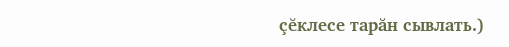çĕклесе тарăн сывлать.)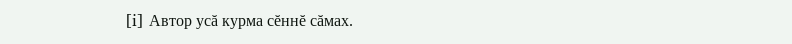[i] Автор усă курма сĕннĕ сăмах.